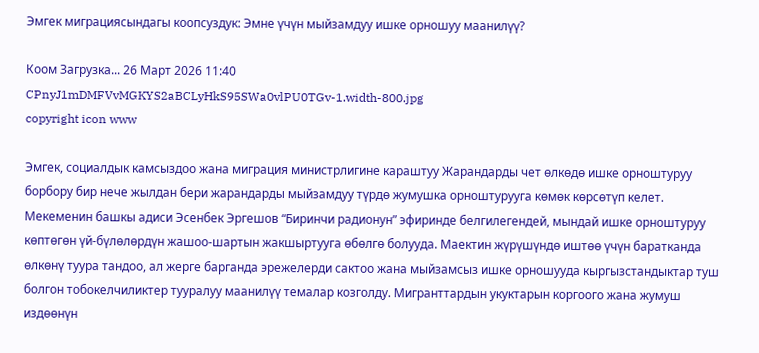Эмгек миграциясындагы коопсуздук: Эмне үчүн мыйзамдуу ишке орношуу маанилүү?

Коом Загрузка... 26 Март 2026 11:40
CPnyJ1mDMFVvMGKYS2aBCLyHkS95SWa0vlPU0TGv-1.width-800.jpg
copyright icon www

Эмгек, социалдык камсыздоо жана миграция министрлигине караштуу Жарандарды чет өлкөдө ишке орноштуруу борбору бир нече жылдан бери жарандарды мыйзамдуу түрдө жумушка орноштурууга көмөк көрсөтүп келет. Мекеменин башкы адиси Эсенбек Эргешов “Биринчи радионун” эфиринде белгилегендей, мындай ишке орноштуруу көптөгөн үй-бүлөлөрдүн жашоо-шартын жакшыртууга өбөлгө болууда. Маектин жүрүшүндө иштөө үчүн баратканда өлкөнү туура тандоо, ал жерге барганда эрежелерди сактоо жана мыйзамсыз ишке орношууда кыргызстандыктар туш болгон тобокелчиликтер тууралуу маанилүү темалар козголду. Мигранттардын укуктарын коргоого жана жумуш издөөнүн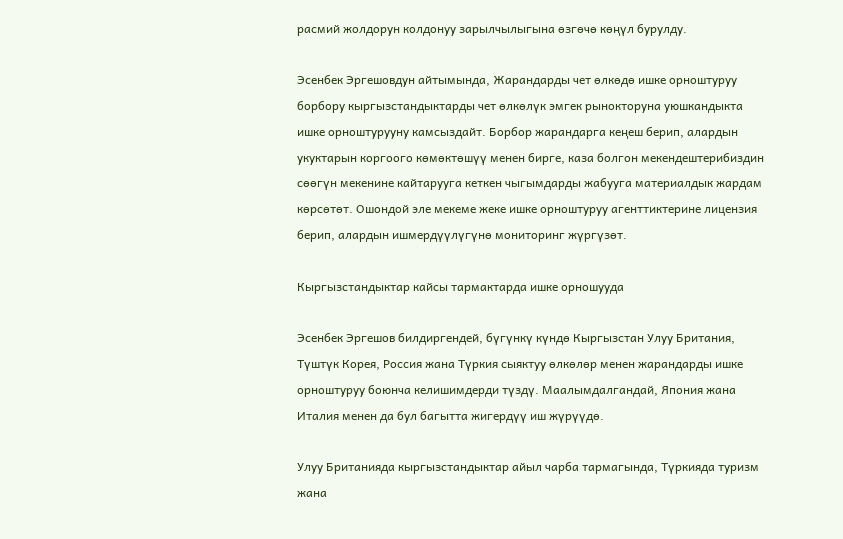расмий жолдорун колдонуу зарылчылыгына өзгөчө көңүл бурулду.

Эсенбек Эргешовдун айтымында, Жарандарды чет өлкөдө ишке орноштуруу борбору кыргызстандыктарды чет өлкөлүк эмгек рынокторуна уюшкандыкта ишке орноштурууну камсыздайт. Борбор жарандарга кеңеш берип, алардын укуктарын коргоого көмөктөшүү менен бирге, каза болгон мекендештерибиздин сөөгүн мекенине кайтарууга кеткен чыгымдарды жабууга материалдык жардам көрсөтөт. Ошондой эле мекеме жеке ишке орноштуруу агенттиктерине лицензия берип, алардын ишмердүүлүгүнө мониторинг жүргүзөт.

Кыргызстандыктар кайсы тармактарда ишке орношууда

Эсенбек Эргешов билдиргендей, бүгүнкү күндө Кыргызстан Улуу Британия, Түштүк Корея, Россия жана Түркия сыяктуу өлкөлөр менен жарандарды ишке орноштуруу боюнча келишимдерди түздү. Маалымдалгандай, Япония жана Италия менен да бул багытта жигердүү иш жүрүүдө.

Улуу Британияда кыргызстандыктар айыл чарба тармагында, Түркияда туризм жана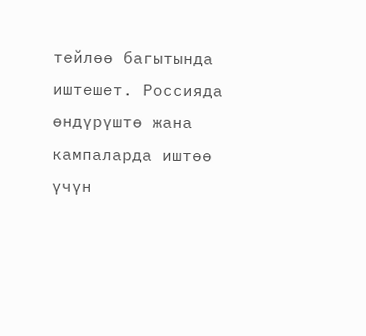тейлөө багытында иштешет. Россияда өндүрүштө жана кампаларда иштөө үчүн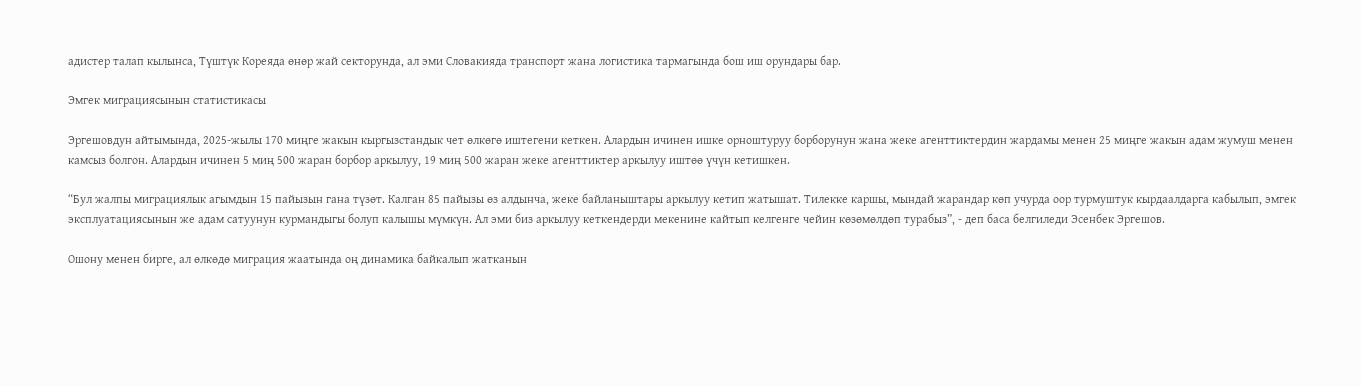адистер талап кылынса, Түштүк Кореяда өнөр жай секторунда, ал эми Словакияда транспорт жана логистика тармагында бош иш орундары бар.

Эмгек миграциясынын статистикасы

Эргешовдун айтымында, 2025-жылы 170 миңге жакын кыргызстандык чет өлкөгө иштегени кеткен. Алардын ичинен ишке орноштуруу борборунун жана жеке агенттиктердин жардамы менен 25 миңге жакын адам жумуш менен камсыз болгон. Алардын ичинен 5 миң 500 жаран борбор аркылуу, 19 миң 500 жаран жеке агенттиктер аркылуу иштөө үчүн кетишкен.

“Бул жалпы миграциялык агымдын 15 пайызын гана түзөт. Калган 85 пайызы өз алдынча, жеке байланыштары аркылуу кетип жатышат. Тилекке каршы, мындай жарандар көп учурда оор турмуштук кырдаалдарга кабылып, эмгек эксплуатациясынын же адам сатуунун курмандыгы болуп калышы мүмкүн. Ал эми биз аркылуу кеткендерди мекенине кайтып келгенге чейин көзөмөлдөп турабыз”, - деп баса белгиледи Эсенбек Эргешов.

Ошону менен бирге, ал өлкөдө миграция жаатында оң динамика байкалып жатканын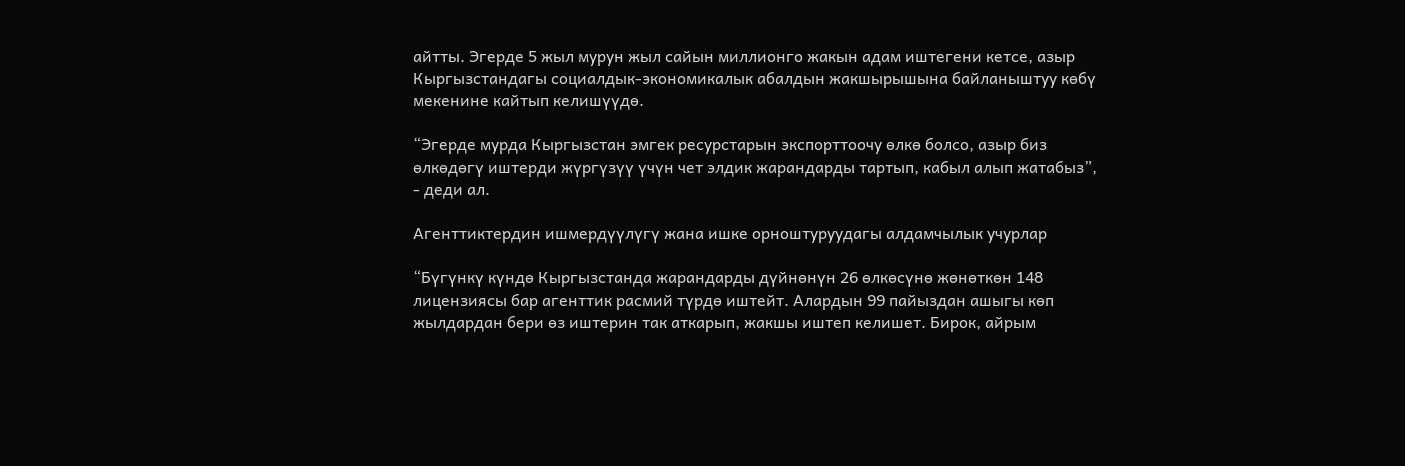айтты. Эгерде 5 жыл мурун жыл сайын миллионго жакын адам иштегени кетсе, азыр Кыргызстандагы социалдык-экономикалык абалдын жакшырышына байланыштуу көбү мекенине кайтып келишүүдө.

“Эгерде мурда Кыргызстан эмгек ресурстарын экспорттоочу өлкө болсо, азыр биз өлкөдөгү иштерди жүргүзүү үчүн чет элдик жарандарды тартып, кабыл алып жатабыз”, - деди ал.

Агенттиктердин ишмердүүлүгү жана ишке орноштуруудагы алдамчылык учурлар

“Бүгүнкү күндө Кыргызстанда жарандарды дүйнөнүн 26 өлкөсүнө жөнөткөн 148 лицензиясы бар агенттик расмий түрдө иштейт. Алардын 99 пайыздан ашыгы көп жылдардан бери өз иштерин так аткарып, жакшы иштеп келишет. Бирок, айрым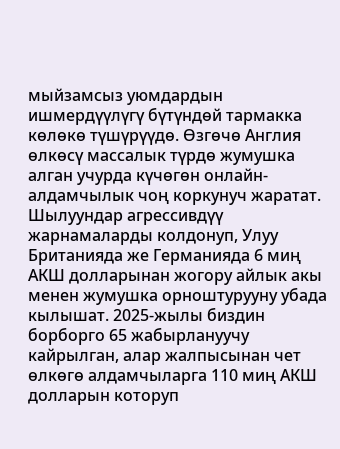мыйзамсыз уюмдардын ишмердүүлүгү бүтүндөй тармакка көлөкө түшүрүүдө. Өзгөчө Англия өлкөсү массалык түрдө жумушка алган учурда күчөгөн онлайн-алдамчылык чоң коркунуч жаратат. Шылуундар агрессивдүү жарнамаларды колдонуп, Улуу Британияда же Германияда 6 миң АКШ долларынан жогору айлык акы менен жумушка орноштурууну убада кылышат. 2025-жылы биздин борборго 65 жабырлануучу кайрылган, алар жалпысынан чет өлкөгө алдамчыларга 110 миң АКШ долларын которуп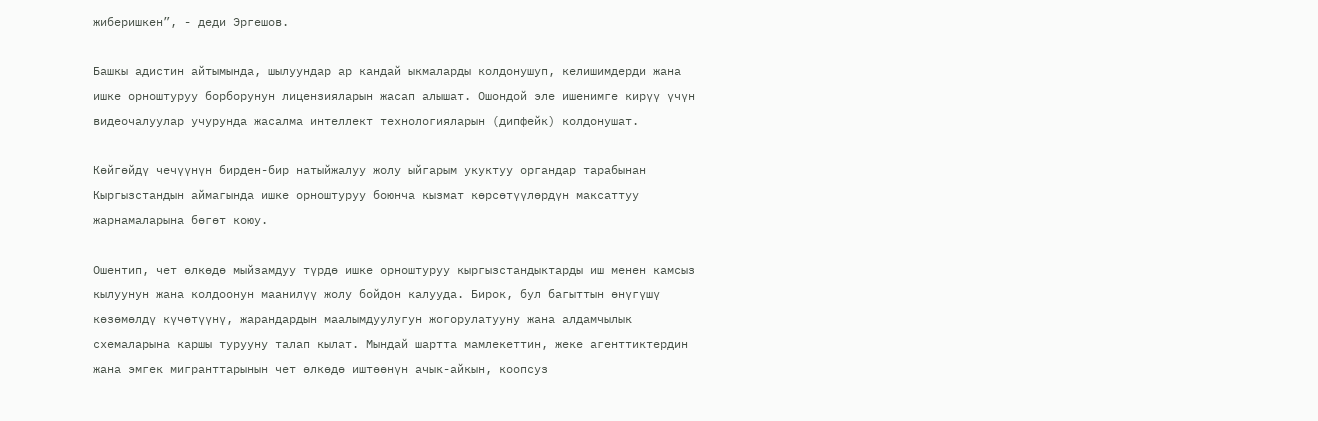жиберишкен”, - деди Эргешов.

Башкы адистин айтымында, шылуундар ар кандай ыкмаларды колдонушуп, келишимдерди жана ишке орноштуруу борборунун лицензияларын жасап алышат. Ошондой эле ишенимге кирүү үчүн видеочалуулар учурунда жасалма интеллект технологияларын (дипфейк) колдонушат.

Көйгөйдү чечүүнүн бирден-бир натыйжалуу жолу ыйгарым укуктуу органдар тарабынан Кыргызстандын аймагында ишке орноштуруу боюнча кызмат көрсөтүүлөрдүн максаттуу жарнамаларына бөгөт коюу.

Ошентип, чет өлкөдө мыйзамдуу түрдө ишке орноштуруу кыргызстандыктарды иш менен камсыз кылуунун жана колдоонун маанилүү жолу бойдон калууда. Бирок, бул багыттын өнүгүшү көзөмөлдү күчөтүүнү, жарандардын маалымдуулугун жогорулатууну жана алдамчылык схемаларына каршы турууну талап кылат. Мындай шартта мамлекеттин, жеке агенттиктердин жана эмгек мигранттарынын чет өлкөдө иштөөнүн ачык-айкын, коопсуз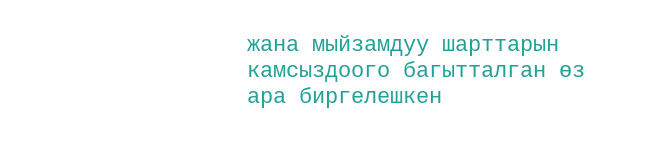жана мыйзамдуу шарттарын камсыздоого багытталган өз ара биргелешкен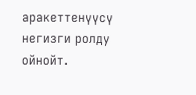аракеттенүүсү негизги ролду ойнойт.